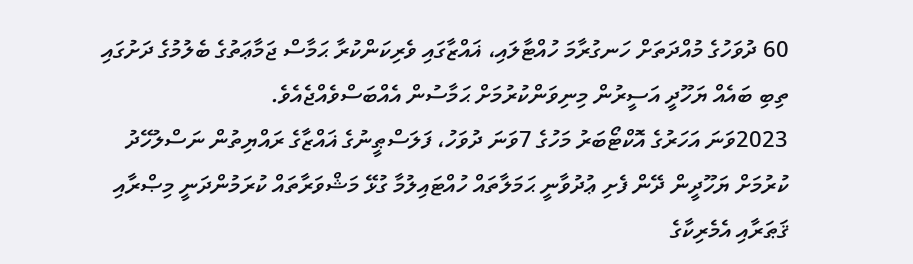60 ދުވަހުގެ މުއްދަތަށް ހަނގުރާމަ ހުއްޓާލައި، ޣައްޒާގައި ވެރިކަންކުރާ ޙަމާސް ޖަމާޢަތުގެ ބެލުމުގެ ދަށުގައި ތިބި ބައެއް ޔަހޫދީ އަސީރުން މިނިވަންކުރުމަށް ޙަމާސުން އެއްބަސްވެއްޖެއެވެ.
2023ވަނަ އަހަރުގެ އޮކްޓޯބަރު މަހުގެ 7ވަނަ ދުވަހު، ފަލަސްޠީނުގެ ޣައްޒާގެ ރައްޔިތުން ނަސްލުހޭދު ކުރުމަށް ޔަހޫދީން ދޭން ފެށި ޢުދުވާނީ ޙަމަލާތައް ހުއްޓައިލުމާ ގުޅޭ މަޝްވަރާތައް ކުރަމުންދަނީ މިޞްރާއި ޤަޠަރާއި އެމެރިކާގެ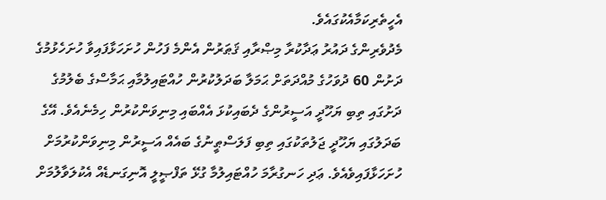އެހީތެރިކަމާއެކުގައެވެ.
މެދުވެރިންގެ ދައުރު ޢަދާކުރާ މިޞްރާއި ޤަޠަރުން އެންމެ ފަހުން ހުށަހަޅާފައިވާ ހުށަހެޅުމުގެ ދަށުން 60 ދުވަހުގެ މުއްދަތަށް ޙަމަލާ ބަދަލުކުރުން ހުއްޓައިލުމާއި ޙަމާސްގެ ބެލުމުގެ ދަށުގައި ތިބި ޔަހޫދީ އަސީރުންގެ ދެބައިކުޅަ އެއްބައި މިނިވަންކުރުން ހިމެނެއެވެ. އޭގެ ބަދަލުގައި ޔަހޫދީ ޖަލުތަކުގައި ތިބި ފަލަސްޠީނުގެ ބައެއް އަސީރުން މިނިވަންކުރުމަށް ހުށަހަޅާފައިވެއެވެ. ޢަދި ހަނގުރާމަ ހުއްޓައިލުމާ ގުޅޭ ތަފްޞީލީ އޮނިގަނޑެއް އެކުލަވާލުމަށް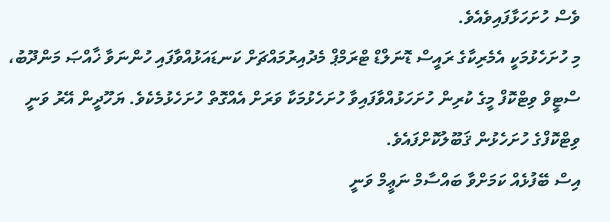ވެސް ހުށަހަޅާފައިވެއެވެ.
މި ހުށަހެޅުމަކީ އެމެރިކާގެ ރައީސް ޑޮނަލްޑް ޓްރަމްޕް މެދުއިރުމައްޗަށް ކަނޑައަޅުއްވާފައި ހުންނަވާ ޚާއްޞަ މަންދޫބު، ސްޓީވް ވިޓްކޮފް މީގެ ކުރިން ހުށަހަޅުއްވާފައިވާ ހުށަހެޅުމަކާ ވަރަށް އެއްގޮތް ހުށަހެޅުމެކެވެ. ޔަހޫދީން އޭރު ވަނީ ވިޓްކޮފްގެ ހުށަހެޅުން ޤަބޫލުކޮށްފައެވެ.
އިސް ބޭފުޅެއް ކަމަށްވާ ބައްސާމް ނަޢީމް ވަނީ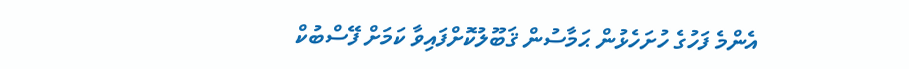އެންމެ ފަހުގެ ހުށަހެޅުން ޙަމާސުން ޤަބޫލުކޮށްފައިވާ ކަމަށް ފޭސްބުކް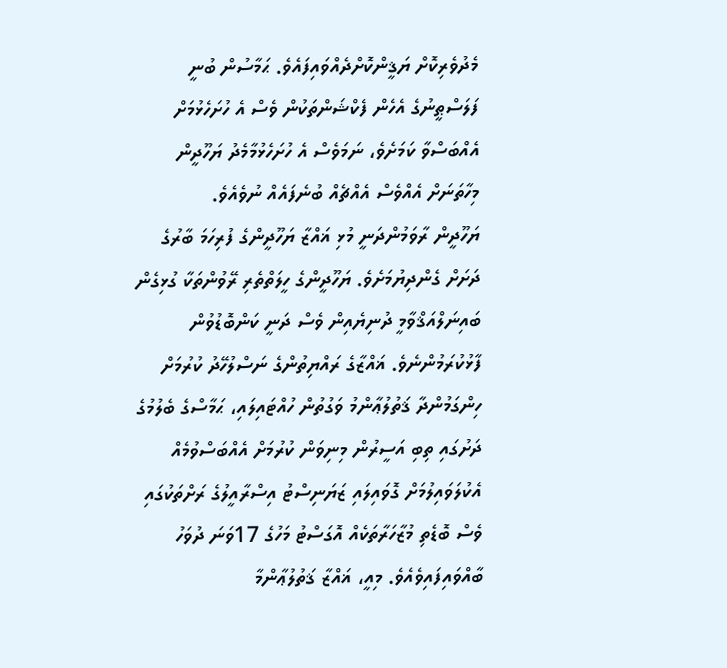މެދުވެރިކޮށް ޔަޤީންކޮށްދެއްވައިފައެވެ. ޙަމާސުން ބުނީ ފަލަސްޠީނުގެ އެހެން ފެކްޝަންތަކުން ވެސް އެ ހުށަހެޅުމަށް އެއްބަސްވާ ކަމަށެވެ، ނަމަވެސް އެ ހުށަހެޅުމާމެދު ޔަހޫދީން މިހާތަނަށް އެއްވެސް އެއްޗެއް ބުނެފައެއް ނުވެއެވެ.
ޔަހޫދީން ރާވަމުންދަނީ މުޅި ޣައްޒާ ޔަހޫދީންގެ ފުރިހަމަ ބާރުގެ ދަށަށް ގެންދިޔުމަށެވެ. ޔަހޫދީންގެ ހީލަތްތެރި ރޭވުންތަކާ ގުޅިގެން ބައިނަލްއަޤްވާމީ ދުނިޔެއިން ވެސް ދަނީ ކަންބޮޑުވުން ފާޅުކުރަމުންނެވެ. ޣައްޒާގެ ރައްޔިތުންގެ ނަސްލުހޭދު ކުރުމަށް ހިންގަމުންދާ ޤަތުލުޢާންމު ވަގުތުން ހުއްޓައިލައި، ޙަމާސްގެ ބެލުމުގެ ދަށުގައި ތިބި އަސީރުން މިނިވަން ކުރުމަށް އެއްބަސްވުމެއް އެކުލަވައިލުމަށް ގޮވައިލައި ޒަޔަނިސްޓު އިސްރާއީލުގެ ރަށްތަކުގައި ވެސް ބޮޑެތި މުޒާހަރާތަކެއް އޮގަސްޓު މަހުގެ 17ވަނަ ދުވަހު ބާއްވައިފައިވެއެވެ. މިއީ، ޣައްޒާ ޤަތުލުޢާންމާ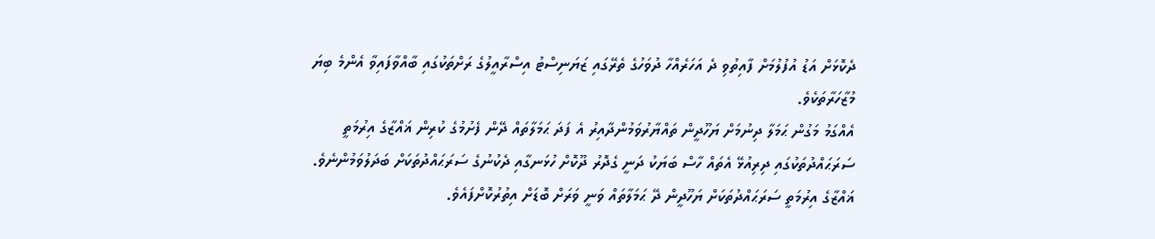ދެކޮޅަށް އަޑު އުފުލުމަށް ފާއިތުވި ދެ އަހަރެއްހާ ދުވަހުގެ ތެރޭގައި ޒަޔަނިސްޓު އިސްރާއީލުގެ ރަށްތަކުގައި ބާއްވާފައިވާ އެންމެ ބިޔަ މުޒާހަރާތަކެވެ.
އެއްގަމު މަގުން ޙަމަލާ ދިނުމަށް ޔަހޫދީން ތައްޔާރުވަމުންދާއިރު އެ ފަދަ ޙަމަލާތައް ދޭން ފެށުމުގެ ކުރިން ޣައްޒާގެ އިރުމަތީ ސަރަޙައްދުތަކުގައި ދިރިއުޅޭ އެތައް ހާސް ބަޔަކު ދަނީ ގެދޮރު ދޫކޮށް ހުޅަނގާއި ދެކުނުގެ ސަރަޙައްދުތަކަށް ބަދަލުވަމުންނެވެ. ޣައްޒާގެ އިރުމަތީ ސަރަޙައްދުތަކަށް ޔަހޫދީން ދޭ ޙަމަލާތައް ވަނީ ވަރަށް ބޮޑަށް އިތުރުކޮށްފައެވެ.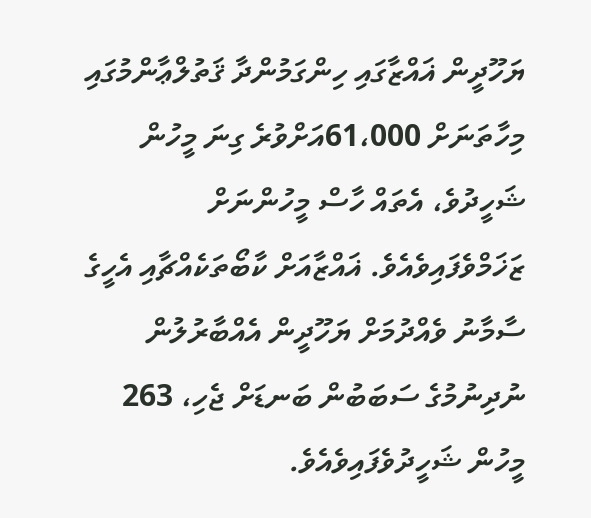ޔަހޫދީން ޣައްޒާގައި ހިންގަމުންދާ ޤަތުލްޢާންމުގައި މިހާތަނަށް 61،000އަށްވުރެ ގިނަ މީހުން ޝަހީދުވެ، އެތައް ހާސް މީހުންނަށް ޒަޚަމްވެފައިވެއެވެ. ޣައްޒާއަށް ކާބޯތަކެއްޗާއި އެހީގެ ސާމާނު ވެއްދުމަށް ޔަހޫދީން އެއްބާރުލުން ނުދިނުމުގެ ސަބަބުން ބަނޑަށް ޖެހި، 263 މީހުން ޝަހީދުވެފައިވެއެވެ.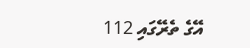އޭގެ ތެރޭގައި 112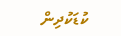ކުޑަކުދިން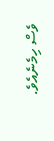ވެސް ހިމެނެއެވެ.